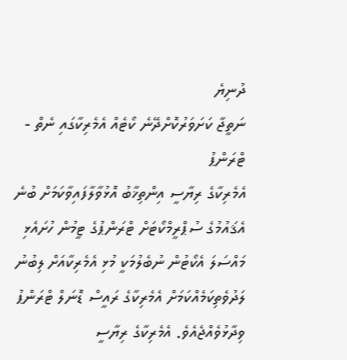ދުނިޔެ
ނަތީޖާ ކަށަވަރުކޮށްދޭނެ ކޯޓެއް އެމެރިކާގައި ނެތް - ޓްރަންޕު
އެމެރިކާގެ ރިޔާސީ އިންތިޚާބު އޮޅުވާލާފައިވާކަމަށް ބުނެ އެޤައުމުގެ ސުޕްރީމްކޯޓަށް ޓްރަންޕުގެ ޓީމުން ހުށައެޅި މައްސަލަ އެކޯޓުން ނުބެލުމަކީ މުޅި އެމެރިކާއަށް ލިބުނު ލަދުވެތިކަމެއްކަމަށް އެމެރިކާގެ ރައީސް ޑޮނަލް ޓްރަންޕު ވިދާޅުވެއްޖެއެވެ. އެމެރިކާގެ ރިޔާސީ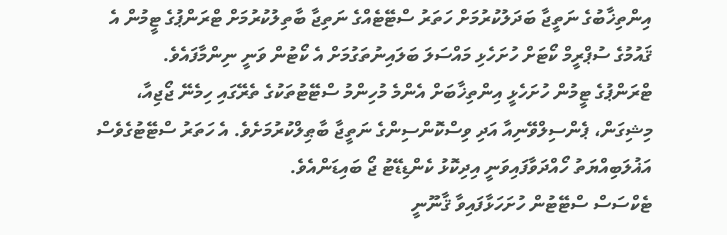އިންތިޚާބުގެ ނަތީޖާ ބަދަލުކުރުމަށް ހަތަރު ސްޓޭޓެއްގެ ނަތިޖާ ބާތިލުކުރުމަށް ޓްރަންޕުގެ ޓީމުން އެ ޤައުމުގެ ސުޕްރީމް ކޯޓަށް ހުށަހެޅި މައްސަލަ ބަލައިނުތަގުމަށް އެ ކޯޓުން ވަނީ ނިންމާފައެވެ.
ޓްރަންޕުގެ ޓީމުން ހުށަހެޅީ އިންތިޚާބަށް އެންމެ މުހިންމު ސްޓޭޓުތަކުގެ ތެރޭގައި ހިމެނޭ ޖޯޖިއާ، މިޝިގަން، ޕެންސިލްވޭނިއާ އަދި ވިސްކޮންސިންގެ ނަތީޖާ ބާޠިލްކުރުމަށެވެ. އެ ހަތަރު ސްޓޭޓުގެވެސް އަޣުލަބިއްޔަތު ހޯއްދަވާފައިވަނީ އިދިކޮޅު ކެންޑިޑޭޓު ޖޯ ބައިޑަންއެވެ.
ޓެކްސަސް ސްޓޭޓުން ހުށަހަޅާފައިވާ ޤާނޫނީ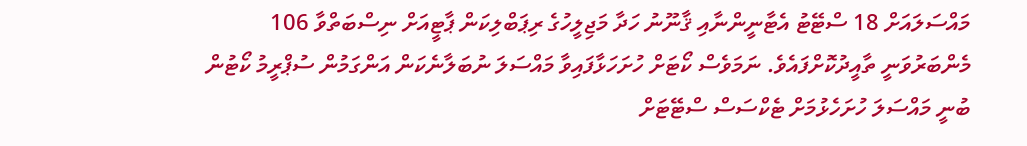މައްސަލައަށް 18 ސްޓޭޓު އެޓާނީންނާއި ޤާނޫނު ހަދާ މަޖިލީހުގެ ރިޕަބްލިކަން ޕާޓީއަށް ނިސްބަތްވާ 106 މެންބަރުވަނީ ތާއީދުކޮށްފައެވެ. ނަމަވެސް ކޯޓަށް ހުށަހަޅާފައިވާ މައްސަލަ ނުބަލާނެކަން އަންގަމުން ސުޕްރީމު ކޯޓުން ބުނީ މައްސަލަ ހުށަހެޅުމަށް ޓެކްސަސް ސްޓޭޓަށް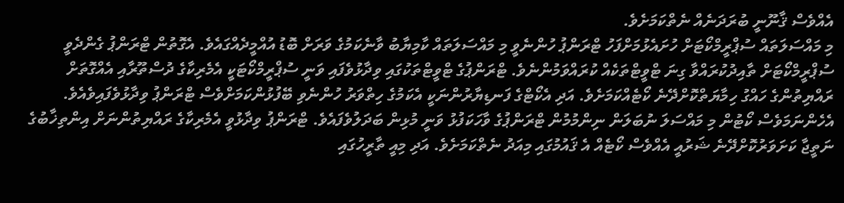އެއްވެސް ޤާނޫނީ ބުރަދަނެއް ނެތްކަމަށެވެ.
މި މައްސަލަތައް ސުޕްރީމްކޯޓަށް ހުށައެޅުމަށްފަހު ޓްރަންޕު ހުންނެވީ މި މައްސަލަތައް ކާމިޔާބު ވާނެކަމުގެ ވަރަށް ބޮޑު އުއްމީދެއްގައެވެ. އެގޮތުން ޓްރަންޕު ގެންދެވީ ސުޕްރީމްކޯޓަށް ތާއިދުކުރައްވާ ގިނަ ޓްވީޓްތަކެއް ކުރައްވަމުންނެވެ. ޓްރަންޕުގެ ޓްވީޓްތަކުގައި ވިދާޅުވެފައި ވަނީ ސުޕްރީމްކޯޓަކީ އެމެރިކާގެ ދުސްތޫރާއި އެއްގޮތަށް ރައްޔިތުންގެ ހައްގު ހިމާޔަތްކޮށްދޭނެ ކޯޓެއްކަމަށެވެ. އަދި އެކޯޓްގެ ފަނޑިޔާރުންނަކީ އެކަމުގެ ހިތްވަރު ހުންނެވި ބޭފުޅުންކަމަށްވެސް ޓްރަންޕު ވިދާޅުވެފައިވެއެވެ.
އެހެންނަމަވެސް ކޯޓުން މި މައްސަލަ ނުބަލަން ނިންމުމުން ޓްރަންޕުގެ ވާހަކަފުޅު ވަނީ މުޅިން ބަދަލުވެފައެވެ. ޓްރަންޕު ވިދާޅުވީ އެމެރިކާގެ ރައްޔިތުންނަށް އިންތިޚާބުގެ ނަތީޖާ ކަށަވަރުކޮށްދޭނެ ޝަރުއީ އެއްވެސް ކޯޓެއް އެ ޤައުމުގައި މިއަދު ނެތްކަމަށެވެ. އަދި މިއީ ތާރީހުގައި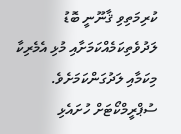ކުރިމަތިވި ޤާނޫނީ ބޮޑު ލަދުވެތިކަމެއްކަމަށާއި މުޅި އެމެރިކާ މިކަމާއި ލަދުގަންކަމަށެވެ. ސުޕްރީމްކޯޓަށް ހުށައެޅި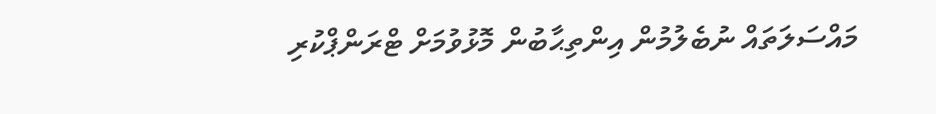މައްސަލަތައް ނުބެލުމުން އިންތިޙާބުން މޮޅުވުމަށް ޓްރަންޕްކުރި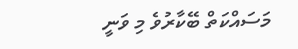މަސައްކަތް ބޭކާރުވެ މި ވަނީ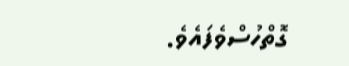ގޮތްހުސްވެފައެވެ.